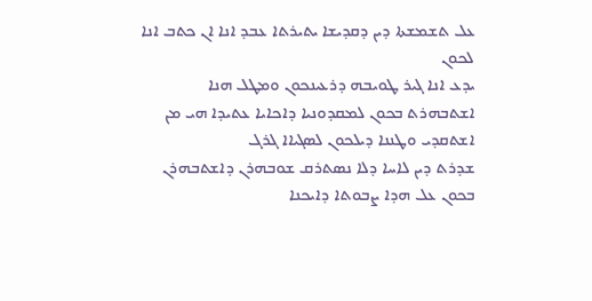ܥܠ ܬܫܡܫܬܐ ܕܝܢ ܕܩܕܝܫܐ ܝܬܝܪܬܐ ܥܒܕ ܐܢܐ ܐܢ ܟܬܒ ܐܢܐ ܠܟܘܢ
ܝܕܥ ܐܢܐ ܓܝܪ ܛܘܝܒܗ ܕܪܥܝܢܟܘܢ ܘܡܛܠ ܗܢܐ ܐܫܬܒܗܪܬ ܒܟܘܢ ܠܡܩܕܘܢܝܐ ܕܐܟܐܝܐ ܥܬܝܕܐ ܗܝ ܡܢ ܐܫܬܩܕܝ ܘܛܢܢܐ ܕܝܠܟܘܢ ܠܤܓܝܐܐ ܓܪܓ
ܫܕܪܬ ܕܝܢ ܠܐܚܐ ܕܠܐ ܢܤܬܪܩ ܫܘܒܗܪܢ ܕܐܫܬܒܗܪܢ ܒܟܘܢ ܥܠ ܗܕܐ ܨܒܘܬܐ ܕܐܝܟܢܐ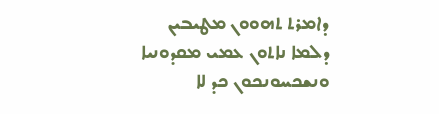ܕܐܡܪܬ ܬܗܘܘܢ ܡܛܝܒܝܢ
ܕܠܡܐ ܢܐܬܘܢ ܥܡܝ ܡܩܕܘܢܝܐ ܘܢܫܟܚܘܢܟܘܢ ܟܕ ܠܐ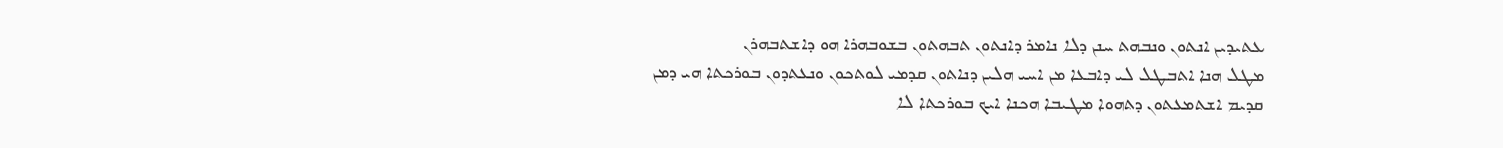ܥܬܝܕܝܢ ܐܢܬܘܢ ܘܢܒܗܬ ܚܢܢ ܕܠܐ ܢܐܡܪ ܕܐܢܬܘܢ ܬܒܗܬܘܢ ܒܫܘܒܗܪܐ ܗܘ ܕܐܫܬܒܗܪܢ
ܡܛܠ ܗܢܐ ܐܬܒܛܠ ܠܝ ܕܐܒܥܐ ܡܢ ܐܚܝ ܗܠܝܢ ܕܢܐܬܘܢ ܩܕܡܝ ܠܘܬܟܘܢ ܘܢܥܬܕܘܢ ܒܘܪܟܬܐ ܗܝ ܕܡܢ ܩܕܝܡ ܐܫܬܡܥܬܘܢ ܕܬܗܘܐ ܡܛܝܒܐ ܗܟܢܐ ܐܝܟ ܒܘܪܟܬܐ ܠܐ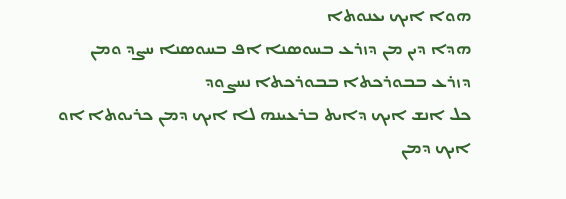ܗܘܐ ܐܝܟ ܝܥܢܘܬܐ
ܗܕܐ ܕܝܢ ܡܢ ܕܙܪܥ ܒܚܘܤܢܐ ܐܦ ܒܚܘܤܢܐ ܚܨܕ ܘܡܢ ܕܙܪܥ ܒܒܘܪܟܬܐ ܒܒܘܪܟܬܐ ܢܚܨܘܕ
ܟܠ ܐܢܫ ܐܝܟ ܕܐܝܬ ܒܪܥܝܢܗ ܠܐ ܐܝܟ ܕܡܢ ܟܪܝܘܬܐ ܐܘ ܐܝܟ ܕܡܢ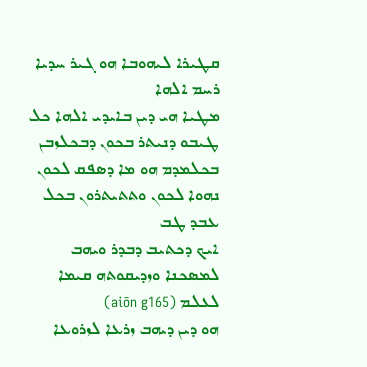ܩܛܝܪܐ ܠܝܗܘܒܐ ܗܘ ܓܝܪ ܚܕܝܐ ܪܚܡ ܐܠܗܐ
ܡܛܝܐ ܗܝ ܕܝܢ ܒܐܝܕܝ ܐܠܗܐ ܟܠ ܛܝܒܘ ܕܢܝܬܪ ܒܟܘܢ ܕܒܟܠܙܒܢ ܒܟܠܡܕܡ ܗܘ ܡܐ ܕܤܦܩ ܠܟܘܢ ܢܗܘܐ ܠܟܘܢ ܘܬܬܝܬܪܘܢ ܒܟܠ ܥܒܕ ܛܒ
ܐܝܟ ܕܟܬܝܒ ܕܒܕܪ ܘܝܗܒ ܠܡܤܟܢܐ ܘܙܕܝܩܘܬܗ ܩܝܡܐ ܠܥܠܡ (aiōn g165)
ܗܘ ܕܝܢ ܕܝܗܒ ܙܪܥܐ ܠܙܪܘܥܐ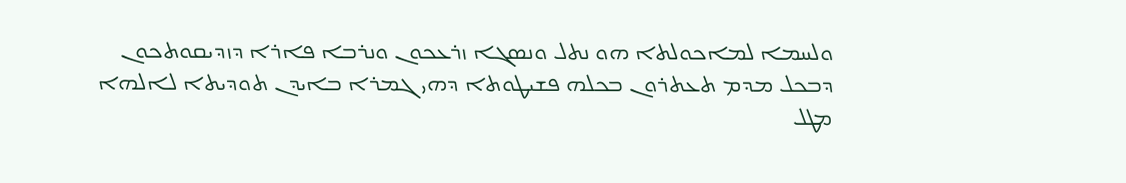ܘܠܚܡܐ ܠܡܐܟܘܠܬܐ ܗܘ ܢܬܠ ܘܢܤܓܐ ܙܪܥܟܘܢ ܘܢܪܒܐ ܦܐܪܐ ܕܙܕܝܩܘܬܟܘܢ
ܕܒܟܠ ܡܕܡ ܬܥܬܪܘܢ ܒܟܠܗ ܦܫܝܛܘܬܐ ܕܗܝ ܓܡܪܐ ܒܐܝܕܢ ܬܘܕܝܬܐ ܠܐܠܗܐ
ܡܛܠ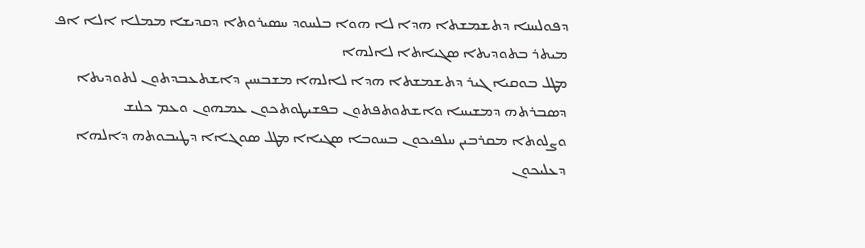ܕܦܘܠܚܢܐ ܕܬܫܡܫܬܐ ܗܕܐ ܠܐ ܗܘܐ ܒܠܚܘܕ ܚܤܝܪܘܬܐ ܕܩܕܝܫܐ ܡܡܠܐ ܐܠܐ ܐܦ ܡܝܬܪ ܒܬܘܕܝܬܐ ܤܓܝܐܬܐ ܠܐܠܗܐ
ܡܛܠ ܒܘܩܝܐ ܓܝܪ ܕܬܫܡܫܬܐ ܗܕܐ ܠܐܠܗܐ ܡܫܒܚܝܢ ܕܐܫܬܥܒܕܬܘܢ ܠܬܘܕܝܬܐ ܕܤܒܪܬܗ ܕܡܫܝܚܐ ܘܐܫܬܘܬܦܬܘܢ ܒܦܫܝܛܘܬܟܘܢ ܥܡܗܘܢ ܘܥܡ ܟܠܢܫ
ܘܨܠܘܬܐ ܡܩܪܒܝܢ ܚܠܦܝܟܘܢ ܒܚܘܒܐ ܤܓܝܐܐ ܡܛܠ ܤܘܓܐܐ ܕܛܝܒܘܬܗ ܕܐܠܗܐ ܕܥܠܝܟܘܢ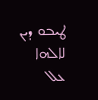ܛܝܒܘ ܕܝܢ ܠܐܠܗܐ ܥܠ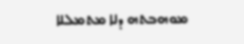ܡܘܗܒܬܗ ܕܠܐ ܡܬܡܠܠܐ